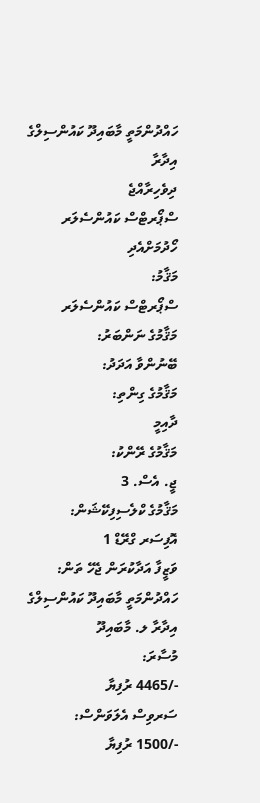ހައްދުންމަތީ މާބައިދޫ ކައުންސިލްގެ އިދާރާ
ދިވެހިރާއްޖެ
ސްޕޯރޓްސް ކައުންސެލަރ ހޯދުމަށްއެދި
މަޤާމު:
ސްޕޯރޓްސް ކައުންސެލަރ
މަޤާމުގެ ނަންބަރު:
ބޭނުންވާ އަދަދު:
މަޤާމުގެ ގިންތި:
ދާއިމީ
މަޤާމުގެ ރޭންކު:
ޖީ. އެސް. 3
މަޤާމުގެ ކްލެސިފިކޭޝަން:
އޮފިސަރ ގްރޭޑް 1
ވަޒީފާ އަދާކުރަން ޖެހޭ ތަން:
ހައްދުންމަތީ މާބައިދޫ ކައުންސިލްގެ އިދާރާ ލ. މާބައިދޫ
މުސާރަ:
-/4465 ރުފިޔާ
ސަރވިސް އެލަވަންސް:
-/1500 ރުފިޔާ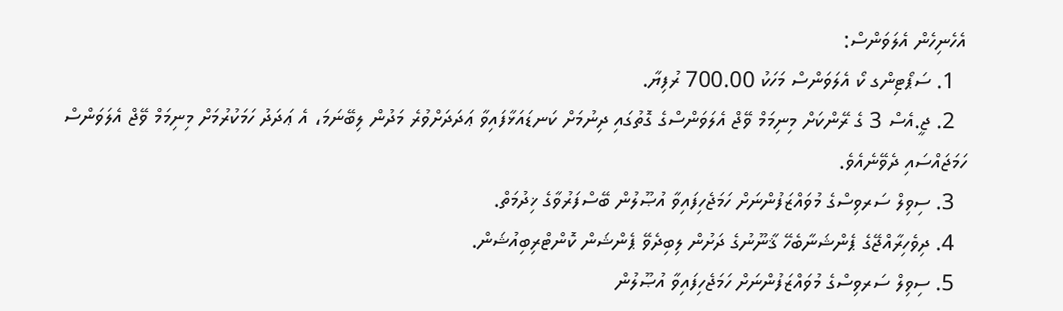އެހެނިހެން އެލަވަންސް:
  1. ސަޕޯޓިންގ ކޯ އެލަވަންސް މަހަކު 700.00 ރުފިޔާ.
  2. ޖީ.އެސް 3 ގެ ރޭންކަށް މިނިމަމް ވޭޖް އެލަވަންސްގެ ގޮތުގައި ދިނުމަށް ކަނޑައަޅާފައިވާ ޢަދަދަށްވުރެ މަދުން ލިބޭނަމަ، އެ ޢަދަދު ހަމަކުރުމަށް މިނިމަމް ވޭޖް އެލަވަންސް ހަމަޖައްސައި ދެވޭނެއެވެ.
  3. ސިވިލް ސަރވިސްގެ މުވައްޒަފުންނަށް ހަމަޖެހިފައިވާ އުޞޫލުން ބޭސްފަރުވާގެ ޚިދުމަތް.
  4. ދިވެހިރާއްޖޭގެ ޕެންޝަނާބެހޭ ޤާނޫނުގެ ދަށުން ލިބިދެވޭ ޕެންޝަން ކޮންޓްރިބިއުޝަން.
  5. ސިވިލް ސަރވިސްގެ މުވައްޒަފުންނަށް ހަމަޖެހިފައިވާ އުޞޫލުން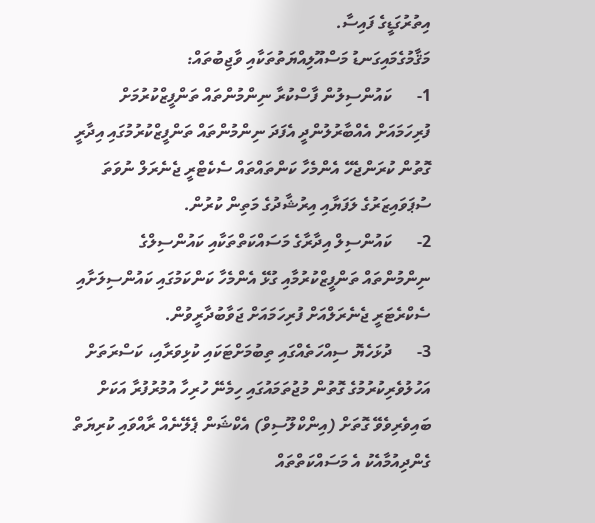އިތުރުގަޑީގެ ފައިސާ.
މަޤާމުގެމައިގަނޑު މަސްއޫލިއްޔަތުތަކާއި ވާޖިބުތައް:
1-      ކައުންސިލުން ފާސްކުރާ ނިންމުންތައް ތަންފީޒްކުރުމަށް ފުރިހަމައަށް އެއްބާރުލުންދީ އެފަދަ ނިންމުންތައް ތަންފީޒްކުރުމުގައި އިދާރީ ގޮތުން ކުރަންޖެހޭ އެންމެހާ ކަންތައްތައް ސެކެޓްރީ ޖެނެރަލް ނުވަތަ ސުޕަވައިޒަރުގެ ލަފަޔާއި އިރުޝާދުގެ މަތިން ކުރުން.
2-      ކައުންސިލް އިދާރާގެ މަސައްކަތްތަކާއި ކައުންސިލްގެ ނިންމުންތައް ތަންފީޒްކުރުމާއި ގުޅޭ އެންމެހާ ކަންކަމުގައި ކައުންސިލަށާއި ސެކްރެޓަރީ ޖެނެރަލްއަށް ފުރިހަމައަށް ޖަވާބުދާރީވުން.
3-      ދުޅަހެޔޮ ސިއްހަތެއްގައި ތިބުމަށްޓަކައި ކުޅިވަރާއި، ކަސްރަތަށް އަހުލުވެރިކުރުމުގެ ގޮތުން މުޖުތަމައުގައި ހިމެނޭ ހުރިހާ އުމުރުފުރާ އަކަށް ބައިވެރިވެވޭ ގޮތަށް (އިންކްލޫސިވް) އެކްޝަން ޕެލޭނެއް ރާއްވައި ކުރިޔަތް ގެންދިއުމާއެކު އެ މަސައްކަތްތައް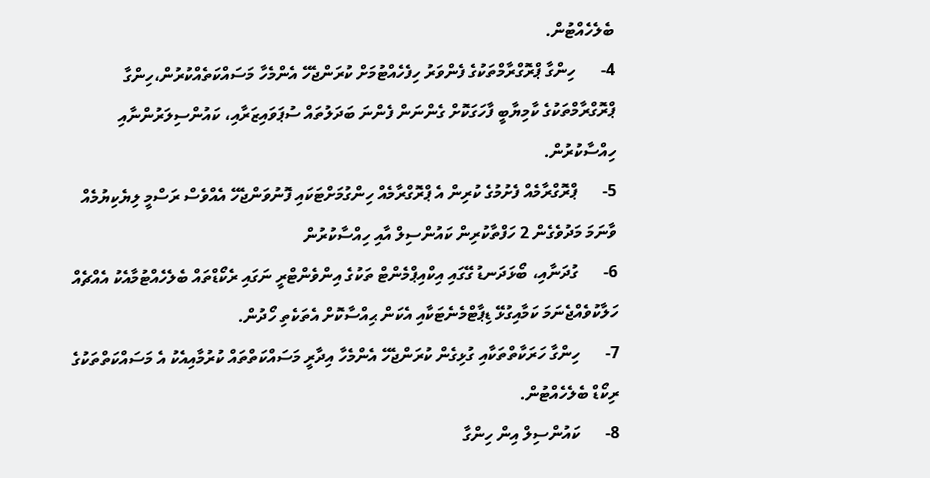ބެލެހެއްޓުން.
4-      ހިންގާ ޕްރޮގްރާމްތަކުގެ ފެންވަރު ހިފެހެއްޓުމަށް ކުރަންޖެހޭ އެންމެހާ މަސައްކަތެއްކުރުން،ހިންގާ ޕްރޮގްރާމްތަކުގެ ކާމިޔާބީ ފާހަގަކޮށް ގެންނަން ފެންނަ ބަދަލުތައް ސުޕަވައިޒަރާއި، ކައުންސިލަރުންނާއި ހިއްސާކުރުން.
5-      ޕްރޮގްރާމެއް ފެށުމުގެ ކުރިން އެ ޕްރޮގްރާމެއް ހިންގުމަށްޓަކައި ފޮނުވަންޖެހޭ އެއްވެސް ރަސްމީ ލިޔެކިޔުމެއް ވާނަމަ މަދުވެގެން 2 ހަފްތާކުރިން ކައުންސިލް އާއި ހިއްސާކުރުން
6-      ގުދަނާއި، ބޯޅަދަނޑު ގޭގައި އިކްއިޕްމެންޓް ތަކުގެ އިންވެންޓްރީ ނަގައި ރެކޯޑްތައް ބެލެހެއްޓުމާއެކު އެއްޗެއް ހަލާކުވެއްޖެނަމަ ކަމާއިގުޅޭ ޑިޕާޓްމެނެޓަކާއި އެކަން ޙިއްސާކޮށް އެތަކެތި ހޯދުން.
7-      ހިންގާ ހަރަކާތްތަކާއި ގުޅިގެން ކުރަންޖެހޭ އެންމެހާ އިދާރީ މަސައްކަތްތައް ކުރުމާއިއެކު އެ މަސައްކަތްތަކުގެ ރިކޯޑް ބެލެހެއްޓުން.
8-      ކައުންސިލް އިން ހިންގާ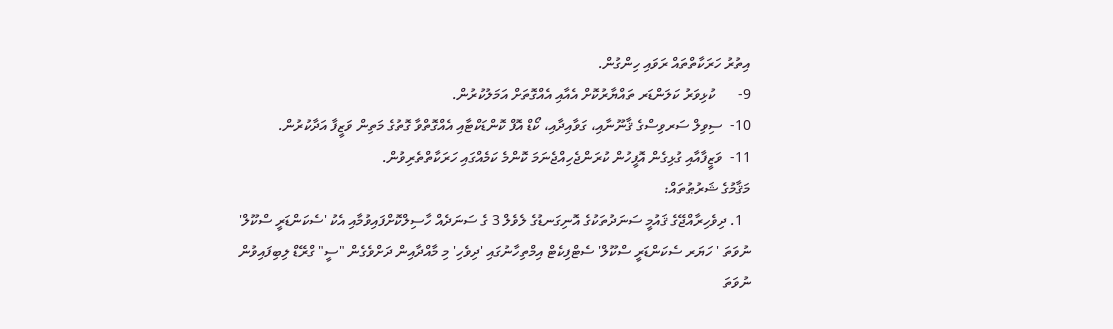އިތުރު ހަރަކާތްތައް ރަވައި ހިންގުން.
9-      ކުޅިވަރު ކަލަންޑަރ ތައްޔާރުކޮށް އެއާއި އެއްގޮތަށް އަމަލުކުރުން.
10-  ސިވިލް ސަރވިސްގެ ޤާނޫނާއި، ގަވާއިދާއި، ކޯޑް އޮފް ކޮންޑަކްޓާއި އެއްގޮތްވާ ގޮތުގެ މަތިން ވަޒީފާ އަދާކުރުން.
11-  ވަޒީފާއާއި ގުޅިގެން އޮފީހުން ކުރަންޖެހިއްޖެނަމަ ކޮންމެ ކަމެއްގައި ހަރަކާތްތެރިވުން.
މަޤާމުގެ ޝަރުޠުތައް:
  1. ދިވެހިރާއްޖޭގެ ޤައުމީ ސަނަދުތަކުގެ އޮނިގަނޑުގެ ލެވެލް 3 ގެ ސަނަދެއް ހާސިލްކޮށްފައިވުމާއި އެކު 'ސެކަންޑަރީ ސްކޫލް' ނުވަތަ ' ހަޔަރ ސެކަންޑަރީ ސްކޫލް' ސެޓްފިކެޓް އިމްތިހާނުގައި 'ދިވެހި' މި މާއްދާއިން ދަށްވެގެން "ސީ" ގްރޭޑް ލިބިފައިވުން
ނުވަތަ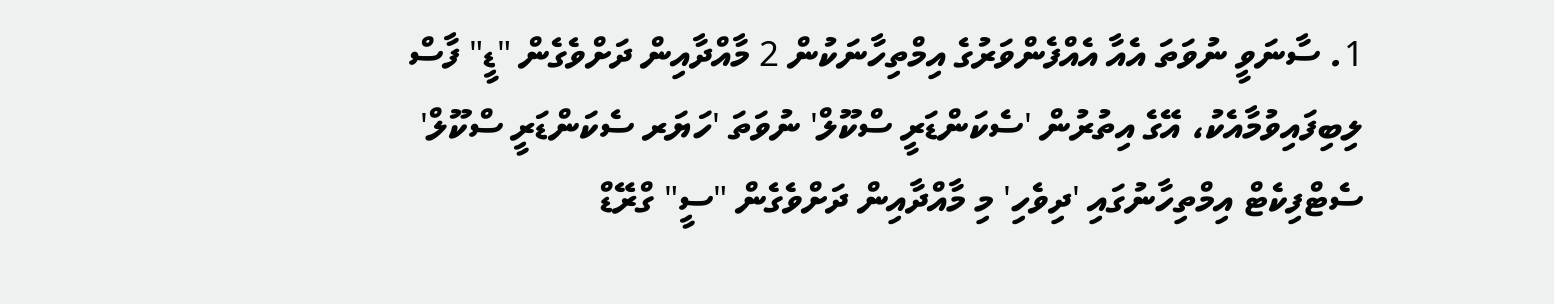1. ސާނަވީ ނުވަތަ އެއާ އެއްފެންވަރުގެ އިމްތިހާނަކުން 2 މާއްދާއިން ދަށްވެގެން "ޑީ" ފާސް ލިބިފައިވުމާއެކު، އޭގެ އިތުރުން 'ސެކަންޑަރީ ސްކޫލް' ނުވަތަ 'ހަޔަރ ސެކަންޑަރީ ސްކޫލް' ސެޓްފިކެޓް އިމްތިހާނުގައި 'ދިވެހި' މި މާއްދާއިން ދަށްވެގެން "ސީ" ގްރޭޑް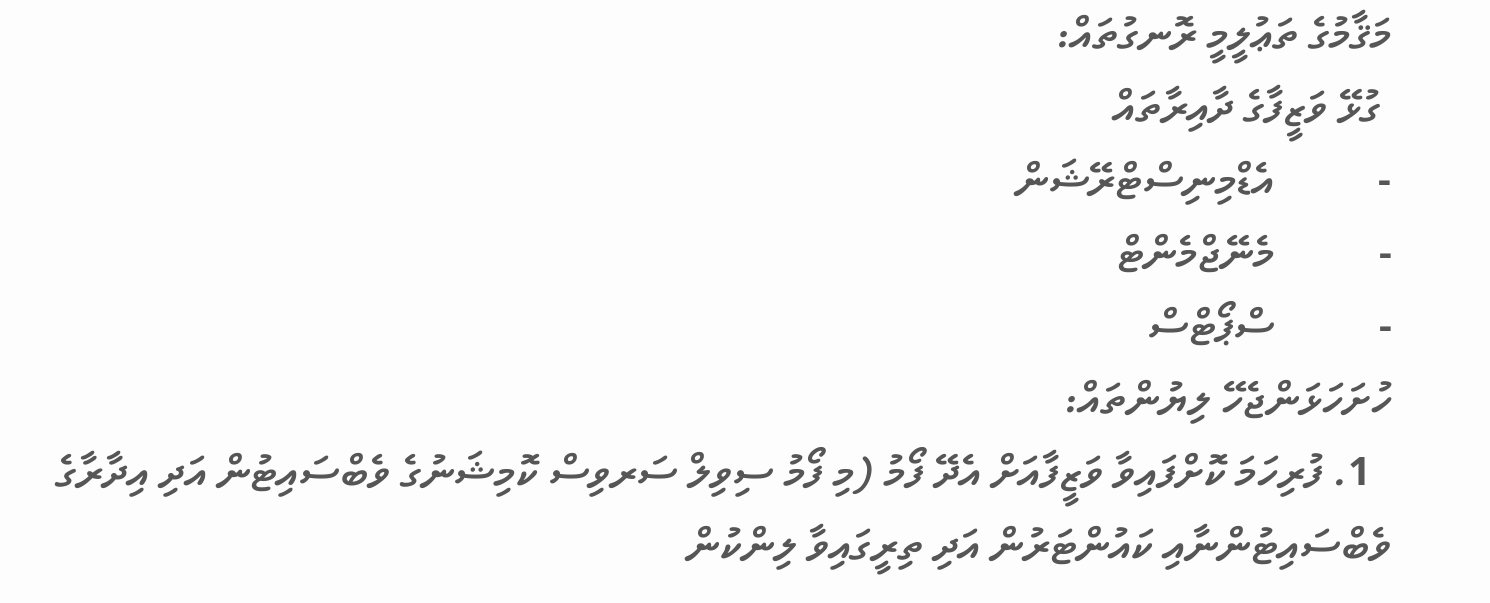މަޤާމުގެ ތަޢުލީމީ ރޮނގުތައް:
 ގުޅޭ ވަޒީފާގެ ދާއިރާތައް
-          އެޑްމިނިސްޓްރޭޝަން
-          މެނޭޖްމެންޓް
-          ސްޕޯޓްސް
ހުށަހަޅަންޖެހޭ ލިޔުންތައް:
  1. ފުރިހަމަ ކޮށްފައިވާ ވަޒީފާއަށް އެދޭ ފޯމު (މި ފޯމު ސިވިލް ސަރވިސް ކޮމިޝަނުގެ ވެބްސައިޓުން އަދި އިދާރާގެ ވެބްސައިޓުންނާއި ކައުންޓަރުން އަދި ތިރީގައިވާ ލިންކުން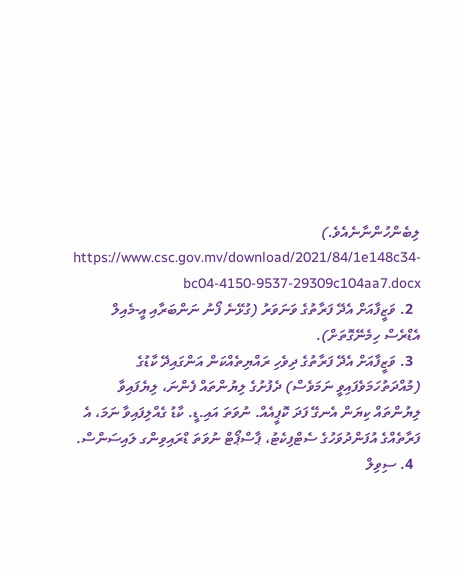ލިބެންހުންނާނެއެވެ.)  https://www.csc.gov.mv/download/2021/84/1e148c34-bc04-4150-9537-29309c104aa7.docx
  2. ވަޒީފާއަށް އެދޭ ފަރާތުގެ ވަނަވަރު (ގުޅޭނެ ފޯނު ނަންބަރާއި އީ-މެއިލް އެޑްރެސް ހިމެނޭގޮތަށް).
  3. ވަޒީފާއަށް އެދޭ ފަރާތުގެ ދިވެހި ރައްޔިތެއްކަން އަންގައިދޭ ކާޑުގެ (މުއްދަތުހަމަވެފައިވީ ނަމަވެސް) ދެފުށުގެ ލިޔުންތައް ފެންނަ، ލިޔެފައިވާ ލިޔުންތައް ކިޔަން އެނގޭ ފަދަ ކޮޕީއެއް. ނުވަތަ އައި.ޑީ. ކާޑު ގެއްލިފައިވާ ނަމަ، އެ ފަރާތެއްގެ އުފަންދުވަހުގެ ސެޓްފިކެޓު، ޕާސްޕޯޓް ނުވަތަ ޑްރައިވިންގ ލައިސަންސް.
  4. ސިވިލް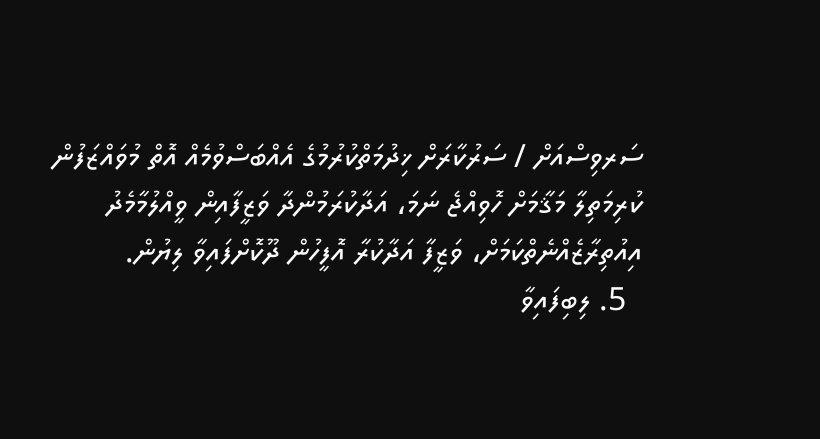ސަރވިސްއަށް / ސަރުކާރަށް ޚިދުމަތްކުރުމުގެ އެއްބަސްވުމެއް އޮތް މުވައްޒަފުން ކުރިމަތިލާ މަޤާމަށް ހޮވިއްޖެ ނަމަ، އަދާކުރަމުންދާ ވަޒީފާއިން ވީއްލުމާމެދު އިއުތިރާޒެއްނެތްކަމަށް، ވަޒީފާ އަދާކުރާ އޮފީހުން ދޫކޮށްފައިވާ ލިޔުން.
  5. ލިބިފައިވާ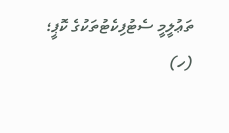ތަޢުލީމީ ސެޓުފިކެޓުތަކުގެ ކޮޕީ؛
(ހ)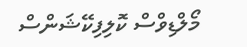މޯލްޑިވްސް ކޮލިފިކޭޝަންސް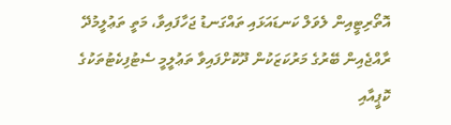އޮތޯރިޓީއިން ލެވަލް ކަނޑައަޅައި ތައްގަނޑު ޖަހާފައިވާ، މަތީ ތަޢުލީމުދޭ ރާއްޖެއިން ބޭރުގެ މަރުކަޒަކުން ދޫކޮށްފައިވާ ތަޢުލީމީ ސެޓުފިކެޓުތަކުގެ ކޮޕީއާއި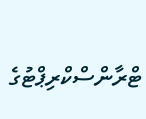ޓްރާންސްކްރިޕްޓުގެ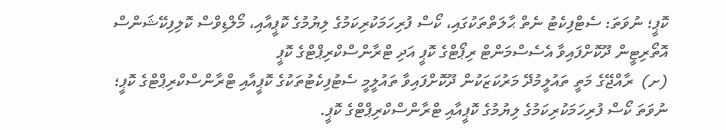ކޮޕީ؛ ނުވަތަ: ސެޓްފިކެޓު ނެތް ޙާލަތްތަކުގައި، ކޯސް ފުރިހަމަކުރިކަމުގެ ލިޔުމުގެ ކޮޕީއާއި، މޯލްޑިވްސް ކޮލިފިކޭޝަންސް އޮތޯރިޓީން ދޫކޮށްފައިވާ އެސެސްމަންޓް ރިޕޯޓްގެ ކޮޕީ އަދި ޓްރާންސްކްރިޕްޓްގެ ކޮޕީ
(ށ)  ރާއްޖޭގެ މަތީ ތައުލީމުދޭ މަރުކަޒަކުން ދޫކޮށްފައިވާ ތައުލީމީ ސެޓުފިކެޓުތަކުގެ ކޮޕީއާއި ޓްރާންސްކްރިޕްޓްގެ ކޮޕީ؛ ނުވަތަ ކޯސް ފުރިހަމަކުރިކަމުގެ ލިޔުމުގެ ކޮޕީއާއި ޓްރާންސްކްރިޕްޓްގެ ކޮޕީ.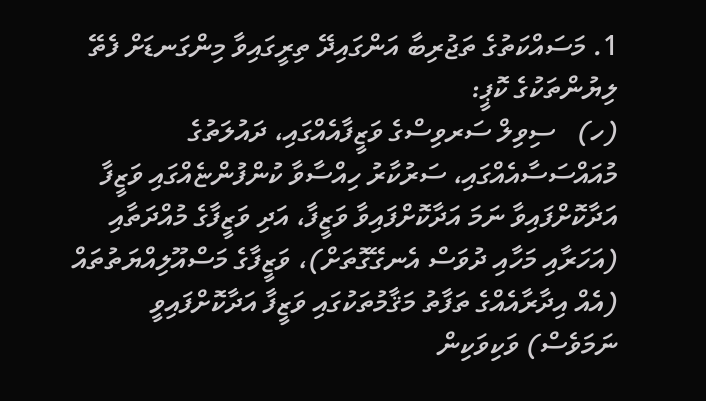1. މަސައްކަތުގެ ތަޖުރިބާ އަންގައިދޭ ތިރީގައިވާ މިންގަނޑަށް ފެތޭ ލިޔުންތަކުގެ ކޮޕީ:
(ހ)   ސިވިލް ސަރވިސްގެ ވަޒީފާއެއްގައި، ދައުލަތުގެ މުއައްސަސާއެއްގައި، ސަރުކާރު ހިއްސާވާ ކުންފުންޏެއްގައި ވަޒީފާ އަދާކޮށްފައިވާ ނަމަ އަދާކޮށްފައިވާ ވަޒީފާ، އަދި ވަޒީފާގެ މުއްދަތާއި (އަހަރާއި މަހާއި ދުވަސް އެނގޭގޮތަށް)، ވަޒީފާގެ މަސްއޫލިއްޔަތުތައް (އެއް އިދާރާއެއްގެ ތަފާތު މަޤާމުތަކުގައި ވަޒީފާ އަދާކޮށްފައިވީ ނަމަވެސް) ވަކިވަކިން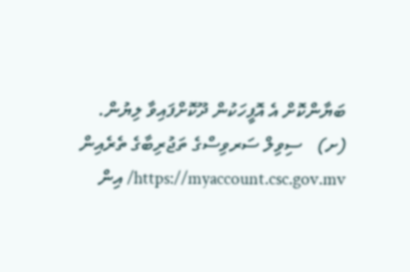ބަޔާންކޮށް އެ އޮފީހަކުން ދޫކޮށްފައިވާ ލިޔުން.
(ށ)   ސިވިލް ސަރވިސްގެ ތަޖުރިބާގެ ތެރެއިން https://myaccount.csc.gov.mv/ އިން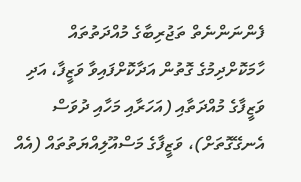ފެންނަންނެތް ތަޖުރިބާގެ މުއްދަތުތައް ހާމަކޮށްދިމުގެ ގޮތުން އަދާކޮށްފައިވާ ވަޒީފާ، އަދި ވަޒީފާގެ މުއްދަތާއި (އަހަރާއި މަހާއި ދުވަސް އެނގޭގޮތަށް)، ވަޒީފާގެ މަސްއޫލިއްޔަތުތައް (އެއް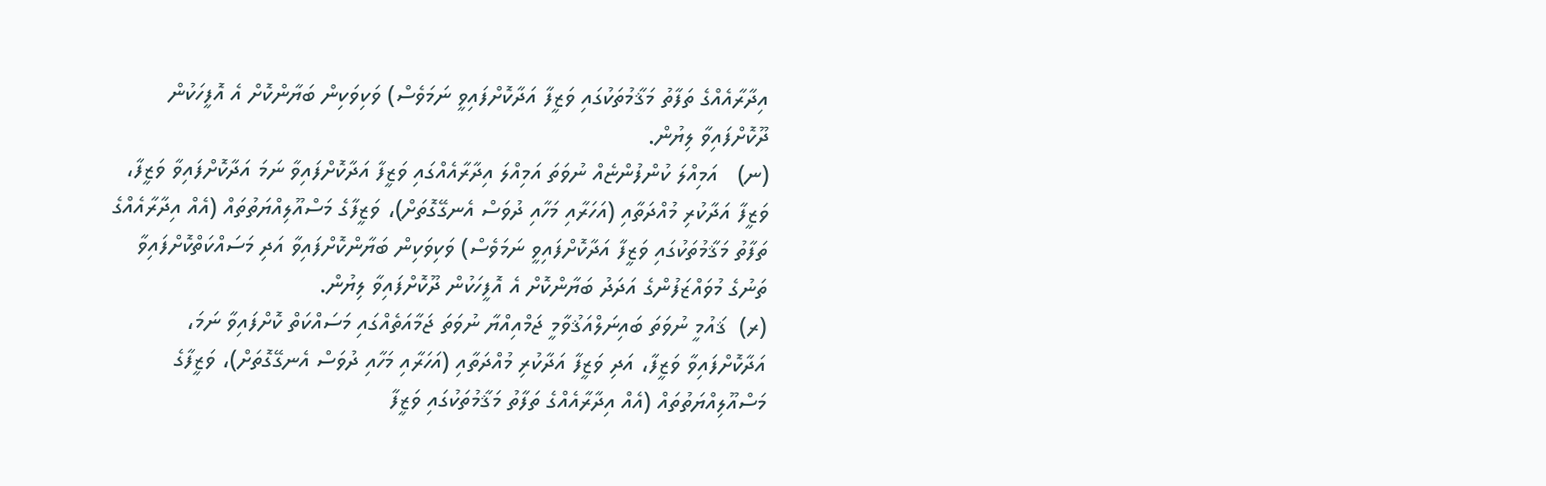އިދާރާއެއްގެ ތަފާތު މަޤާމުތަކުގައި ވަޒީފާ އަދާކޮށްފައިވީ ނަމަވެސް) ވަކިވަކިން ބަޔާންކޮށް އެ އޮފީހަކުން ދޫކޮށްފައިވާ ލިޔުން.
(ނ)   އަމިއްލަ ކުންފުންޏެއް ނުވަތަ އަމިއްލަ އިދާރާއެއްގައި ވަޒީފާ އަދާކޮށްފައިވާ ނަމަ އަދާކޮށްފައިވާ ވަޒީފާ، ވަޒީފާ އަދާކުރި މުއްދަތާއި (އަހަރާއި މަހާއި ދުވަސް އެނގޭގޮތަށް)، ވަޒީފާގެ މަސްއޫލިއްޔަތުތައް (އެއް އިދާރާއެއްގެ ތަފާތު މަޤާމުތަކުގައި ވަޒީފާ އަދާކޮށްފައިވީ ނަމަވެސް) ވަކިވަކިން ބަޔާންކޮށްފައިވާ އަދި މަސައްކަތްކޮށްފައިވާ ތަނުގެ މުވައްޒަފުންގެ އަދަދު ބަޔާންކޮށް އެ އޮފީހަކުން ދޫކޮށްފައިވާ ލިޔުން.
(ރ)  ޤައުމީ ނުވަތަ ބައިނަލްއަޤުވާމީ ޖަމްއިއްޔާ ނުވަތަ ޖަމާއަތެއްގައި މަސައްކަތް ކޮށްފައިވާ ނަމަ، އަދާކޮށްފައިވާ ވަޒީފާ، އަދި ވަޒީފާ އަދާކުރި މުއްދަތާއި (އަހަރާއި މަހާއި ދުވަސް އެނގޭގޮތަށް)، ވަޒީފާގެ މަސްއޫލިއްޔަތުތައް (އެއް އިދާރާއެއްގެ ތަފާތު މަޤާމުތަކުގައި ވަޒީފާ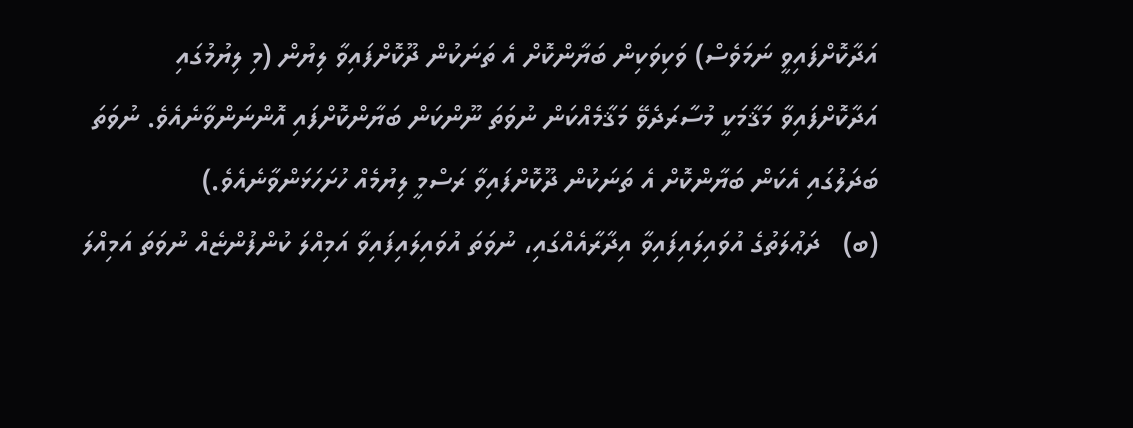އަދާކޮށްފައިވީ ނަމަވެސް) ވަކިވަކިން ބަޔާންކޮށް އެ ތަނަކުން ދޫކޮށްފައިވާ ލިޔުން (މި ލިޔުމުގައި އަދާކޮށްފައިވާ މަޤާމަކީ މުސާރަދެވޭ މަޤާމެއްކަން ނުވަތަ ނޫންކަން ބަޔާންކޮށްފައި އޮންނަންވާނެއެވެ. ނުވަތަ ބަދަލުގައި އެކަން ބަޔާންކޮށް އެ ތަނަކުން ދޫކޮށްފައިވާ ރަސްމީ ލިޔުމެއް ހުށަހަޅަންވާނެއެވެ.)
(ބ)   ދަޢުލަތުގެ އުވައިލައިފައިވާ އިދާރާއެއްގައި، ނުވަތަ އުވައިލައިފައިވާ އަމިއްލަ ކުންފުންޏެއް ނުވަތަ އަމިއްލަ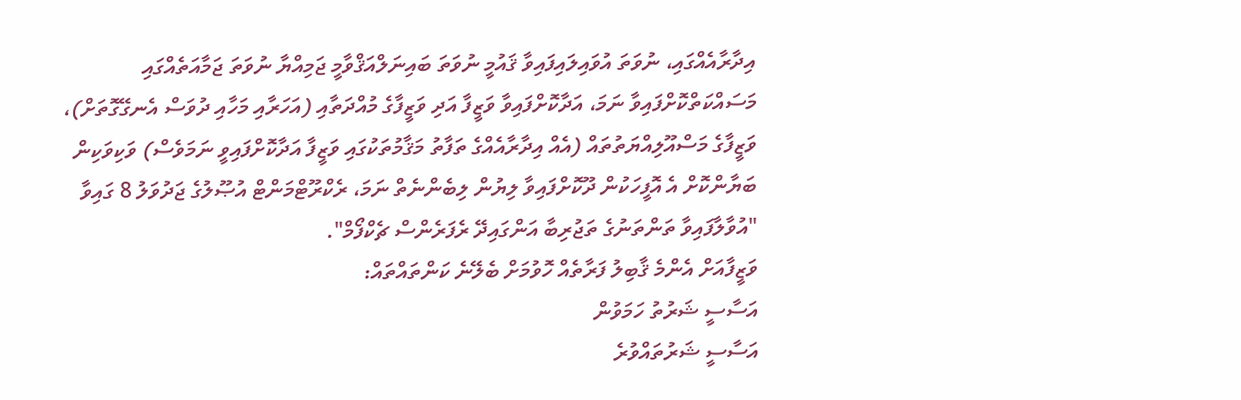އިދާރާއެއްގައި، ނުވަތަ އުވައިލައިފައިވާ ޤައުމީ ނުވަތަ ބައިނަލްއަޤްވާމީ ޖަމިއްޔާ ނުވަތަ ޖަމާއަތެއްގައި މަސައްކަތްކޮށްފައިވާ ނަމަ، އަދާކޮށްފައިވާ ވަޒީފާ އަދި ވަޒީފާގެ މުއްދަތާއި (އަހަރާއި މަހާއި ދުވަސް އެނގޭގޮތަށް)، ވަޒީފާގެ މަސްއޫލިއްޔަތުތައް (އެއް އިދާރާއެއްގެ ތަފާތު މަޤާމުތަކުގައި ވަޒީފާ އަދާކޮށްފައިވީ ނަމަވެސް) ވަކިވަކިން ބަޔާންކޮށް އެ އޮފީހަކުން ދޫކޮށްފައިވާ ލިޔުން ލިބެންނެތް ނަމަ، ރެކްރޫޓްމަންޓް އުޞޫލުގެ ޖަދުވަލު 8 ގައިވާ "އުވާލާފައިވާ ތަންތަނުގެ ތަޖުރިބާ އަންގައިދޭ ރެފަރެންސް ޗެކްފޯމް".
ވަޒީފާއަށް އެންމެ ޤާބިލު ފަރާތެއް ހޮވުމަށް ބެލޭނެ ކަންތައްތައް:
އަސާސީ ޝަރުތު ހަމަވުން
އަސާސީ ޝަރުތައްވުރެ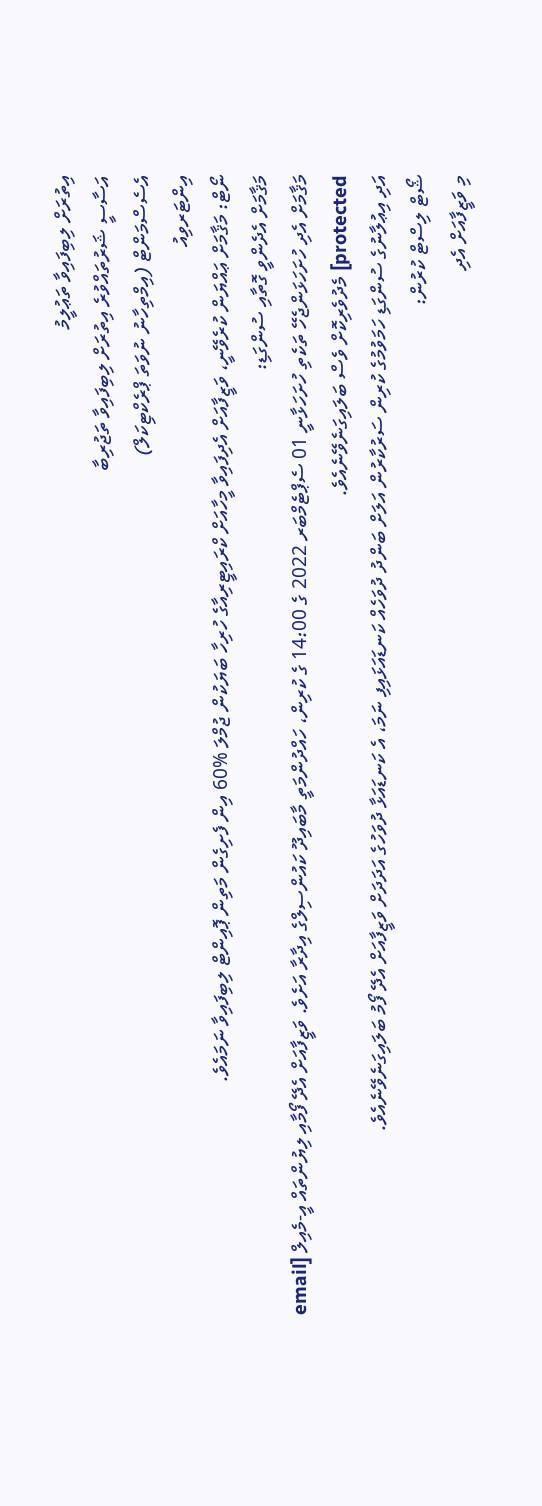އިތުރަށް ލިބިފައިވާ ތަޢުލީމު
އަސާސީ ޝަރުތައްވުރެ އިތުރަށް ލިބިފައިވާ ތަޖުރިބާ
އެސެސްމަންޓް (އިމްތިހާނު ނުވަތަ ޕްރެކްޓިކަލް)
އިންޓަރވިއު
ނޯޓް: މަޤާމަށް ޢައްޔަން ކުރެވޭނީ، ވަޒީފާއަށް އެދިފައިވާ މީހާއަށް ކްރައިޓީރިއާގެ ހުރިހާ ބަޔަކުން ޖުމްލަ %60 އިން ފެށިގެން މަތިން ޕޮއިންޓް ލިބިފައިވާ ނަމައެވެ.
މަޤާމަށް އެދެންވީ ގޮތާއި ސުންގަޑި:
މަޤާމަށް އެދި ހުށަހަޅަންޖެހޭ ތަކެތި ހުށަހަޅާނީ 01 ސެޕްޓެމްބަރ 2022 ގެ 14:00 ގެ ކުރިން، ހައްދުންމަތީ މާބައިދޫ ކައުންސިލްގެ އިދާރާ އަށެވެ. ވަޒީފާއަށް އެދޭ ފޯމާއި ލިޔުންތައް އީ-މެއިލް [email protected] މެދުވެރިކޮށް ވެސް ބަލައިގަނެވޭނެއެވެ.
އަދި އިޢުލާނުގެ ސުންގަޑި ހަމަވުމުގެ ކުރިން ސަރުކާރުން އަލަށް ބަންދު ދުވަހެއް ކަނޑައަޅައިފި ނަމަ، އެ ކަނޑައަޅާ ދުވަހުގެ އަދަދަށް ވަޒީފާއަށް އެދޭ ފޯމު ބަލައިގަނެވޭނެއެވެ.
ޝޯޓް ލިސްޓް ކުރުން:
މި ވަޒީފާއަށް އެދި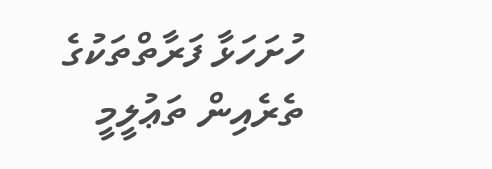ހުށަހަޅާ ފަރާތްތަކުގެ ތެރެއިން ތަޢުލީމީ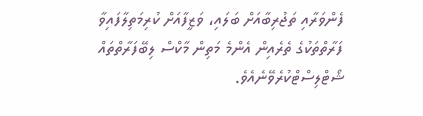ފެންވަރާއި ތަޖުރިބާއަށް ބަލައި، ވަޒީފާއަށް ކުރިމަތިލާފައިވާ ފަރާތްތަކުގެ ތެރެއިން އެންމެ މަތިން މާކްސް ލިބޭފަރާތްތައް ޝޯޓްލިސްޓްކުރެވޭނެއެވެ.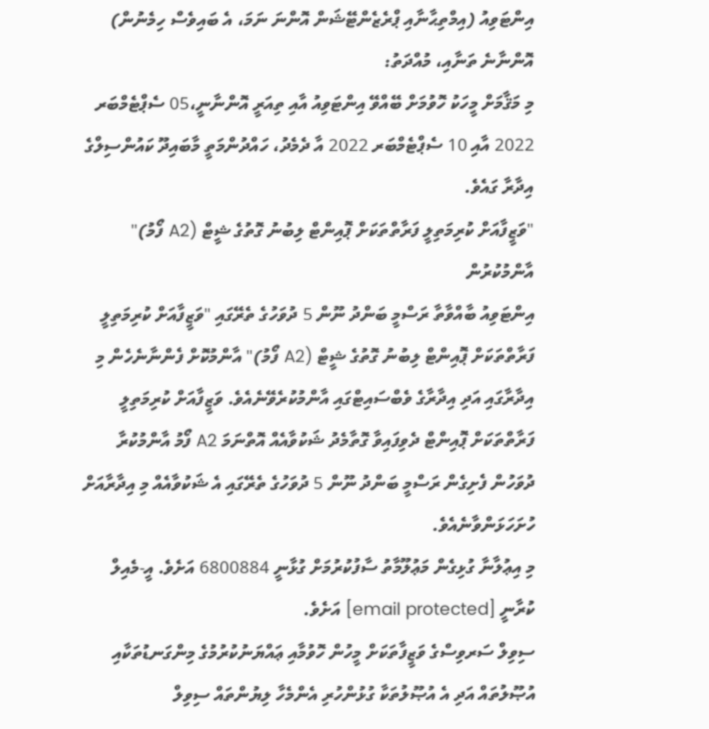އިންޓަވިއު (އިމްތިޙާނާއި ޕްރެޒެންޓޭޝަން އޮންނަ ނަމަ، އެ ބައިވެސް ހިމެނުން)  އޮންނާނެ ތަނާއި، މުއްދަތު:
މި މަޤާމަށް މީހަކު ހޮވުމަށް ބޭއްވޭ އިންޓަވިއު އާއި ތިއަރީ އޮންނާނީ،05 ސެޕްޓެމްބަރ 2022 އާއި 10 ސެޕްޓެމްބަރ 2022 އާ ދެމެދު، ހައްދުންމަތީ މާބައިދޫ ކައުންސިލްގެ އިދާރާ ގައެވެ.
"ވަޒީފާއަށް ކުރިމަތިލީ ފަރާތްތަކަށް ޕޮއިންޓް ލިބުނު ގޮތުގެ ޝީޓް (A2 ފޯމު)" އާންމުކުރުން
އިންޓަވިއު ބާއްވާތާ ރަސްމީ ބަންދު ނޫން 5 ދުވަހުގެ ތެރޭގައި "ވަޒީފާއަށް ކުރިމަތިލީ ފަރާތްތަކަށް ޕޮއިންޓް ލިބުނު ގޮތުގެ ޝީޓް (A2 ފޯމު)" އާންމުކޮށް ފެންނާނެހެން މި އިދާރާގައި އަދި އިދާރާގެ ވެބްސައިޓްގައި އާންމުކުރެވޭނެއެވެ. ވަޒީފާއަށް ކުރިމަތިލީ ފަރާތްތަކަށް ޕޮއިންޓް ދެވިފައިވާ ގޮތާމެދު ޝަކުވާއެއް އޮތްނަމަ A2 ފޯމު އާންމުކުރާ ދުވަހުން ފެށިގެން ރަސްމީ ބަންދު ނޫން 5 ދުވަހުގެ ތެރޭގައި އެ ޝަކުވާއެއް މި އިދާރާއަށް ހުށަހަޅަންވާނެއެވެ.
މި އިޢުލާނާ ގުޅިގެން މަޢުލޫމާތު ސާފުކުރުމަށް ގުޅާނީ 6800884 އަށެވެ. އީ-މެއިލް ކުރާނީ [email protected] އަށެވެ.
ސިވިލް ސަރވިސްގެ ވަޒީފާތަކަށް މީހުން ހޮވުމާއި ޢައްޔަނުކުރުމުގެ މިންގަނޑުތަކާއި އުޞޫލުތައް އަދި އެ އުޞޫލުތަކާ ގުޅުންހުރި އެންމެހާ ލިޔުންތައް ސިވިލް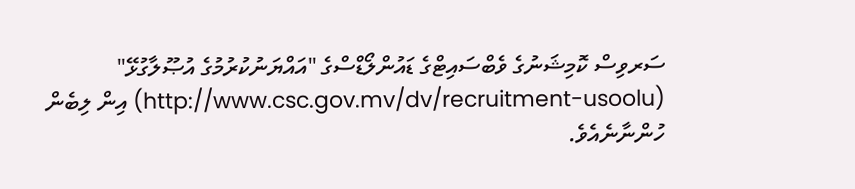ސަރވިސް ކޮމިޝަނުގެ ވެބްސައިޓްގެ ޑައުންލޯޑްސްގެ "އައްޔަނުކުރުމުގެ އުޞޫލާގުޅޭ" (http://www.csc.gov.mv/dv/recruitment-usoolu) އިން ލިބެން ހުންނާނެއެވެ.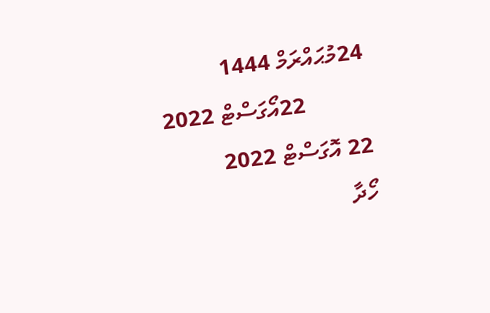24މުޙައްރަމް 1444
           22އޯގަސްޓް 2022
22 އޮގަސްޓް 2022
ހޯދާ